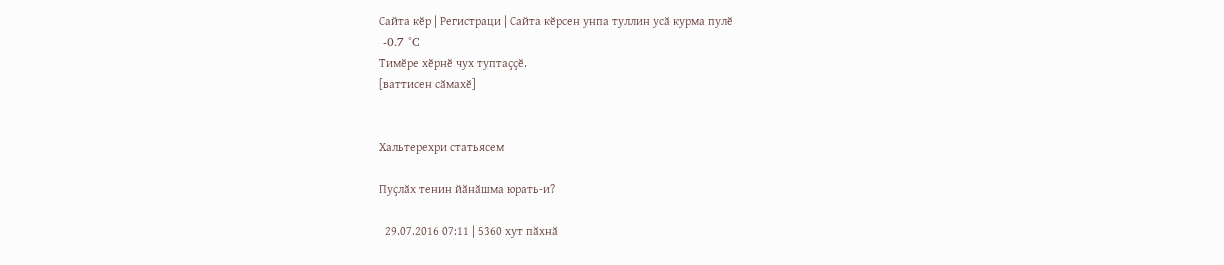Сайта кӗр | Регистраци | Сайта кӗрсен унпа туллин усӑ курма пулӗ
 -0.7 °C
Тимӗре хӗрнӗ чух туптаҫҫӗ.
[ваттисен сӑмахӗ]


Хальтерехри статьясем

Пуҫлӑх тенин йӑнӑшма юрать-и?

  29.07.2016 07:11 | 5360 хут пӑхнӑ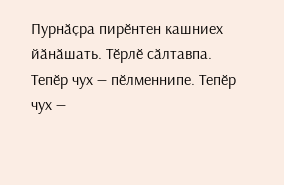Пурнӑҫра пирӗнтен кашниех йӑнӑшать. Тӗрлӗ сӑлтавпа. Тепӗр чух — пӗлменнипе. Тепӗр чух —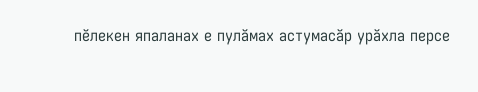пӗлекен япаланах е пулӑмах астумасӑр урӑхла персе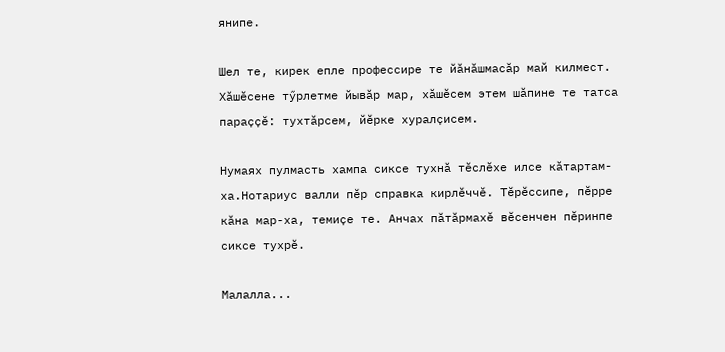янипе.

Шел те, кирек епле профессире те йӑнӑшмасӑр май килмест. Хӑшӗсене тӳрлетме йывӑр мар, хӑшӗсем этем шӑпине те татса параҫҫӗ: тухтӑрсем, йӗрке хуралҫисем.

Нумаях пулмасть хампа сиксе тухнӑ тӗслӗхе илсе кӑтартам-ха.Нотариус валли пӗр справка кирлӗччӗ. Тӗрӗссипе, пӗрре кӑна мар-ха, темиҫе те. Анчах пӑтӑрмахӗ вӗсенчен пӗринпе сиксе тухрӗ.

Малалла...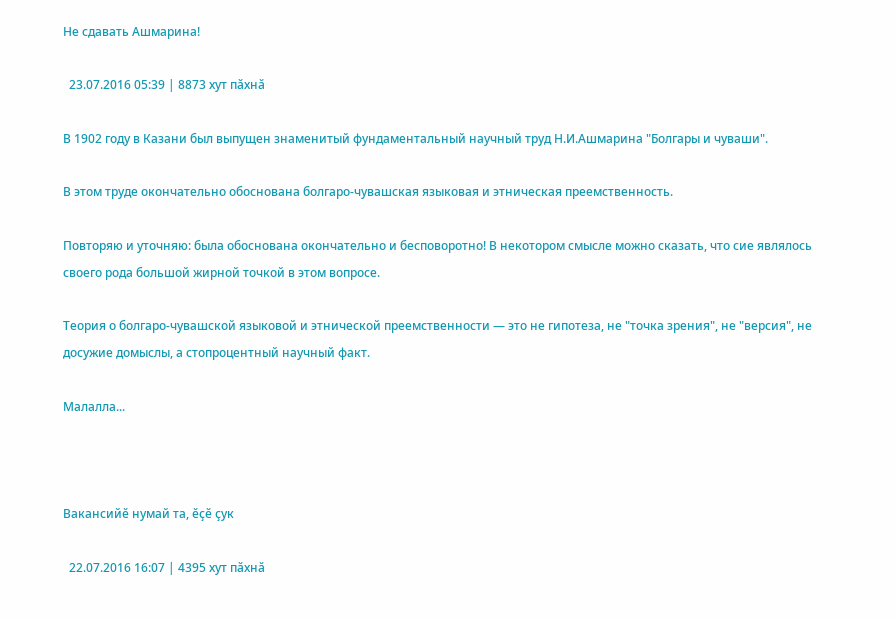Не сдавать Ашмарина!

  23.07.2016 05:39 | 8873 хут пӑхнӑ

В 1902 году в Казани был выпущен знаменитый фундаментальный научный труд Н.И.Ашмарина "Болгары и чуваши".

В этом труде окончательно обоснована болгаро-чувашская языковая и этническая преемственность.

Повторяю и уточняю: была обоснована окончательно и бесповоротно! В некотором смысле можно сказать, что сие являлось своего рода большой жирной точкой в этом вопросе.

Теория о болгаро-чувашской языковой и этнической преемственности — это не гипотеза, не "точка зрения", не "версия", не досужие домыслы, а стопроцентный научный факт.

Малалла...



Вакансийӗ нумай та, ӗҫӗ ҫук

  22.07.2016 16:07 | 4395 хут пӑхнӑ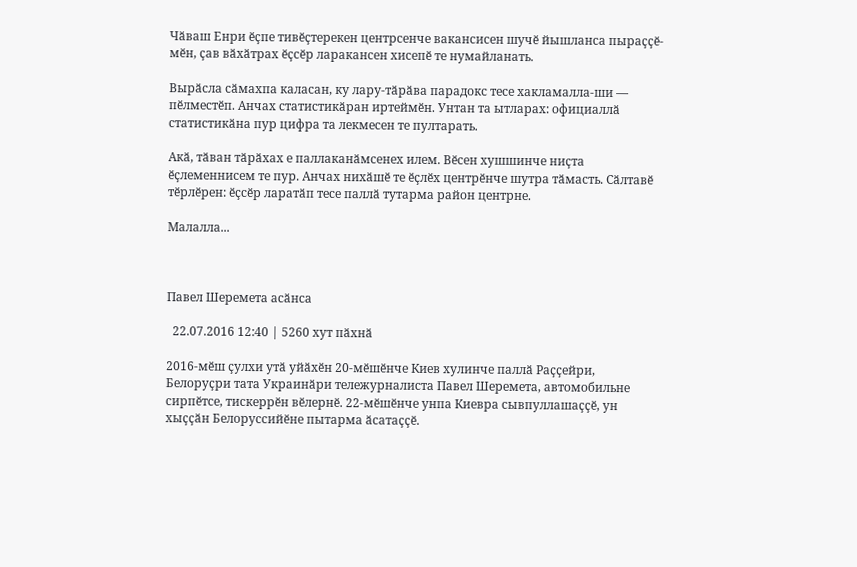Чӑваш Енри ӗҫпе тивӗҫтерекен центрсенче вакансисен шучӗ йышланса пыраҫҫӗ-мӗн, ҫав вӑхӑтрах ӗҫсӗр ларакансен хисепӗ те нумайланать.

Вырӑсла сӑмахпа каласан, ку лару-тӑрӑва парадокс тесе хакламалла-ши — пӗлместӗп. Анчах статистикӑран иртеймӗн. Унтан та ытларах: официаллӑ статистикӑна пур цифра та лекмесен те пултарать.

Акӑ, тӑван тӑрӑхах е паллаканӑмсенех илем. Вӗсен хушшинче ниҫта ӗҫлеменнисем те пур. Анчах нихӑшӗ те ӗҫлӗх центрӗнче шутра тӑмасть. Сӑлтавӗ тӗрлӗрен: ӗҫсӗр ларатӑп тесе паллӑ тутарма район центрне.

Малалла...



Павел Шеремета асӑнса

  22.07.2016 12:40 | 5260 хут пӑхнӑ

2016-мӗш ҫулхи утӑ уйӑхӗн 20-мӗшӗнче Киев хулинче паллӑ Раҫҫейри, Белоруҫри тата Украинӑри тележурналиста Павел Шеремета, автомобильне сирпӗтсе, тискеррӗн вӗлернӗ. 22-мӗшӗнче унпа Киевра сывпуллашаҫҫӗ, ун хыҫҫӑн Белоруссийӗне пытарма ӑсатаҫҫӗ.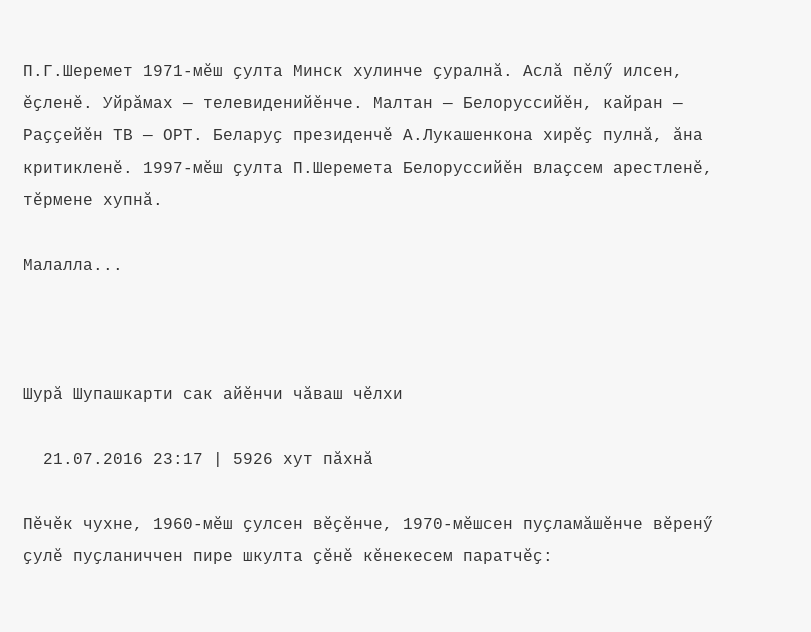П.Г.Шеремет 1971-мӗш ҫулта Минск хулинче ҫуралнӑ. Аслӑ пӗлӳ илсен, ӗҫленӗ. Уйрӑмах — телевиденийӗнче. Малтан — Белоруссийӗн, кайран — Раҫҫейӗн ТВ — ОРТ. Беларуҫ президенчӗ А.Лукашенкона хирӗҫ пулнӑ, ӑна критикленӗ. 1997-мӗш ҫулта П.Шеремета Белоруссийӗн влаҫсем арестленӗ, тӗрмене хупнӑ.

Малалла...



Шурӑ Шупашкарти сак айӗнчи чӑваш чӗлхи

  21.07.2016 23:17 | 5926 хут пӑхнӑ

Пӗчӗк чухне, 1960-мӗш ҫулсен вӗҫӗнче, 1970-мӗшсен пуҫламӑшӗнче вӗренӳ ҫулӗ пуҫланиччен пире шкулта ҫӗнӗ кӗнекесем паратчӗҫ: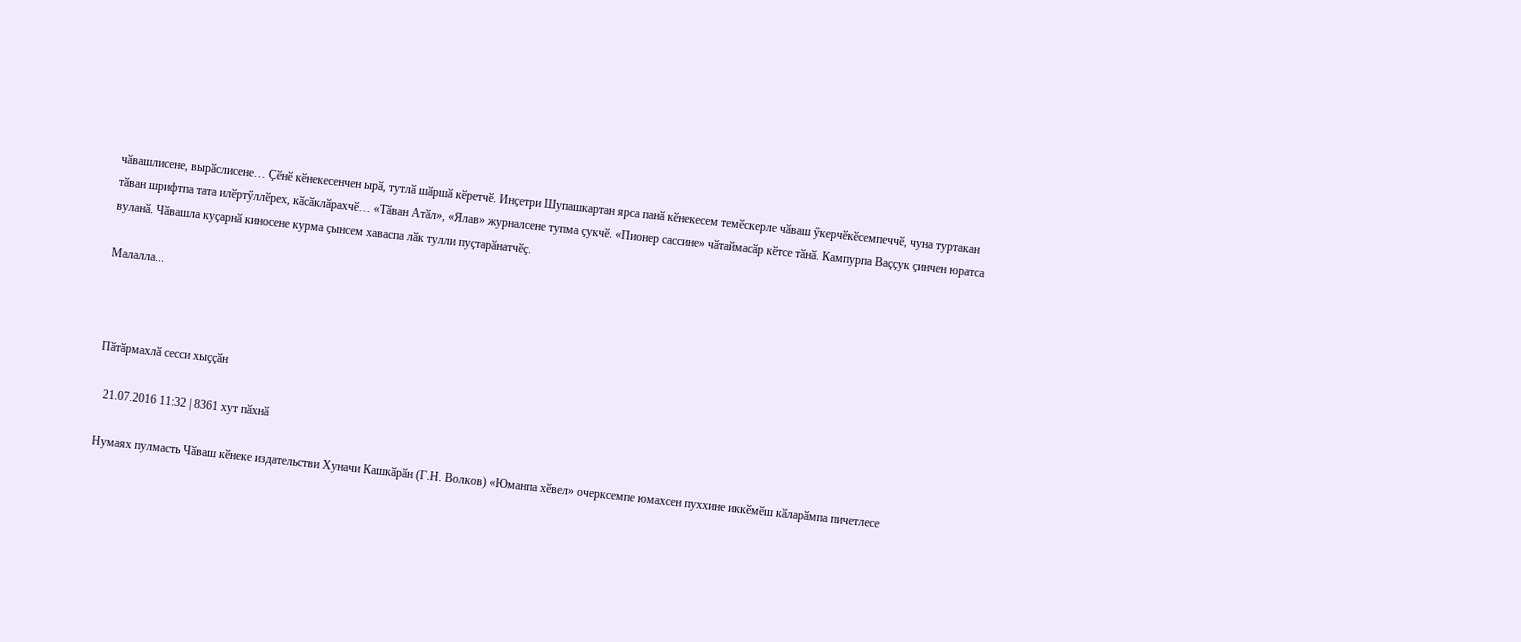чӑвашлисене, вырӑслисене… Ҫӗнӗ кӗнекесенчен ырӑ, тутлӑ шӑршӑ кӗретчӗ. Инҫетри Шупашкартан ярса панӑ кӗнекесем темӗскерле чӑваш ӳкерчӗкӗсемпеччӗ, чуна туртакан тӑван шрифтпа тата илӗртӳллӗрех, кӑсӑклӑрахчӗ… «Тӑван Атӑл», «Ялав» журналсене тупма ҫукчӗ. «Пионер сассине» чӑтаймасӑр кӗтсе тӑнӑ. Кампурпа Ваҫҫук ҫинчен юратса вуланӑ. Чӑвашла куҫарнӑ киносене курма ҫынсем хаваспа лӑк тулли пуҫтарӑнатчӗҫ.

Малалла...



Пӑтӑрмахлӑ сесси хыҫҫӑн

  21.07.2016 11:32 | 8361 хут пӑхнӑ

Нумаях пулмасть Чӑваш кӗнеке издательстви Хуначи Кашкӑрӑн (Г.Н. Волков) «Юманпа хӗвел» очерксемпе юмахсен пуххине иккӗмӗш кӑларӑмпа пичетлесе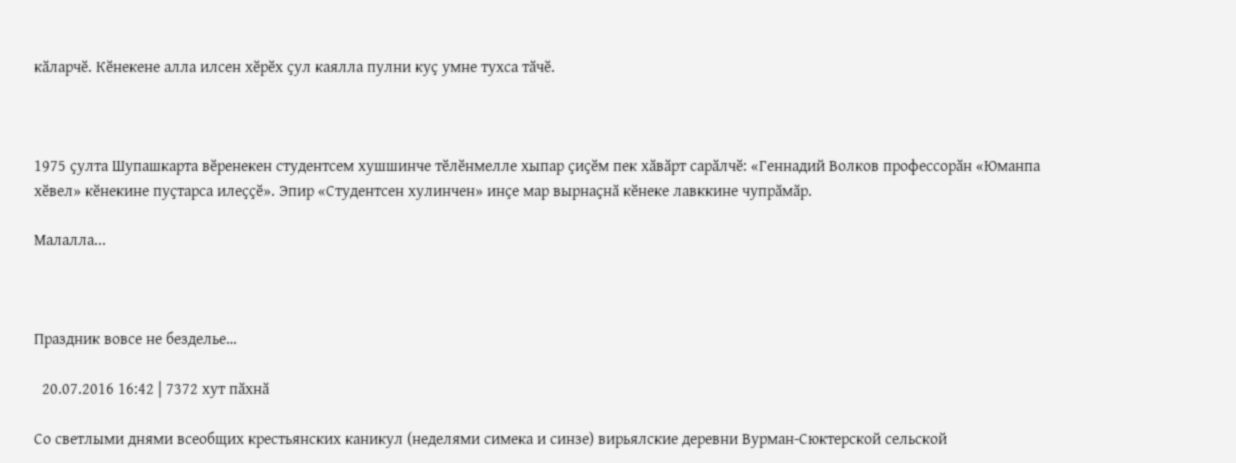кӑларчӗ. Кӗнекене алла илсен хӗрӗх ҫул каялла пулни куҫ умне тухса тӑчӗ.



1975 ҫулта Шупашкарта вӗренекен студентсем хушшинче тӗлӗнмелле хыпар ҫиҫӗм пек хӑвӑрт сарӑлчӗ: «Геннадий Волков профессорӑн «Юманпа хӗвел» кӗнекине пуҫтарса илеҫҫӗ». Эпир «Студентсен хулинчен» инҫе мар вырнаҫнӑ кӗнеке лавккине чупрӑмӑр.

Малалла...



Праздник вовсе не безделье…

  20.07.2016 16:42 | 7372 хут пӑхнӑ

Со светлыми днями всеобщих крестьянских каникул (неделями симека и синзе) вирьялские деревни Вурман-Сюктерской сельской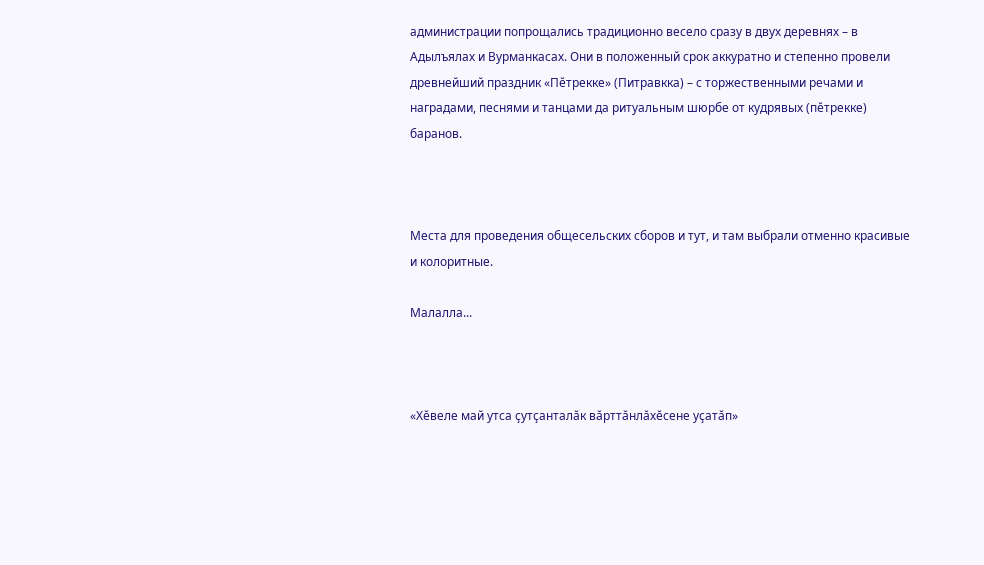администрации попрощались традиционно весело сразу в двух деревнях – в Адылъялах и Вурманкасах. Они в положенный срок аккуратно и степенно провели древнейший праздник «Пӗтрекке» (Питравкка) – с торжественными речами и наградами, песнями и танцами да ритуальным шюрбе от кудрявых (пӗтрекке) баранов.



Места для проведения общесельских сборов и тут, и там выбрали отменно красивые и колоритные.

Малалла...



«Хӗвеле май утса ҫутҫанталӑк вӑрттӑнлӑхӗсене уҫатӑп»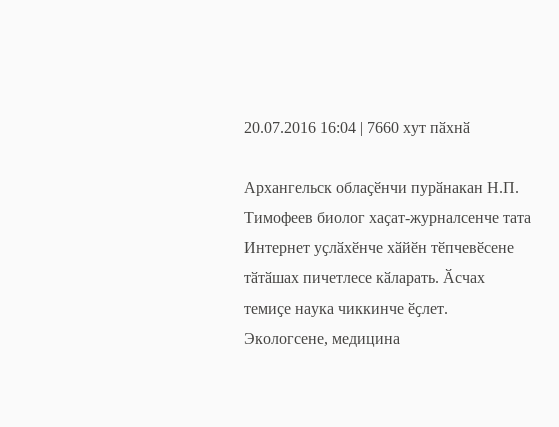20.07.2016 16:04 | 7660 хут пӑхнӑ

Архангельск облаҫӗнчи пурӑнакан Н.П. Тимофеев биолог хаҫат-журналсенче тата Интернет уҫлӑхӗнче хӑйӗн тӗпчевӗсене тӑтӑшах пичетлесе кӑларать. Ӑсчах темиҫе наука чиккинче ӗҫлет. Экологсене, медицина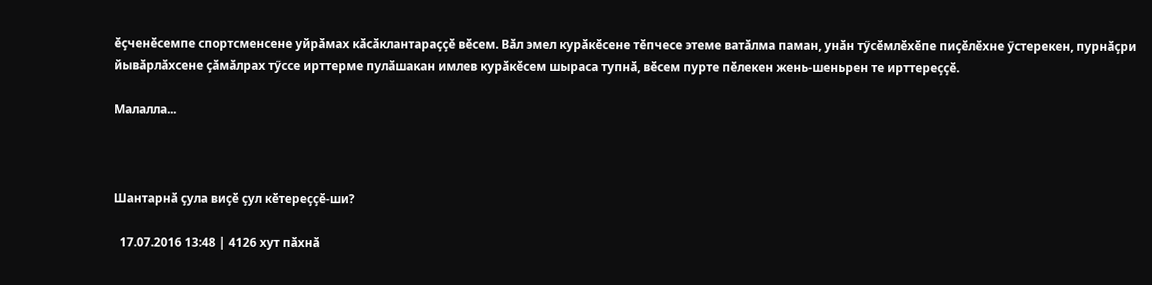ӗҫченӗсемпе спортсменсене уйрӑмах кӑсӑклантараҫҫӗ вӗсем. Вӑл эмел курӑкӗсене тӗпчесе этеме ватӑлма паман, унӑн тӳсӗмлӗхӗпе пиҫӗлӗхне ӳстерекен, пурнӑҫри йывӑрлӑхсене ҫӑмӑлрах тӳссе ирттерме пулӑшакан имлев курӑкӗсем шыраса тупнӑ, вӗсем пурте пӗлекен жень-шеньрен те ирттереҫҫӗ.

Малалла...



Шантарнӑ ҫула виҫӗ ҫул кӗтереҫҫӗ-ши?

  17.07.2016 13:48 | 4126 хут пӑхнӑ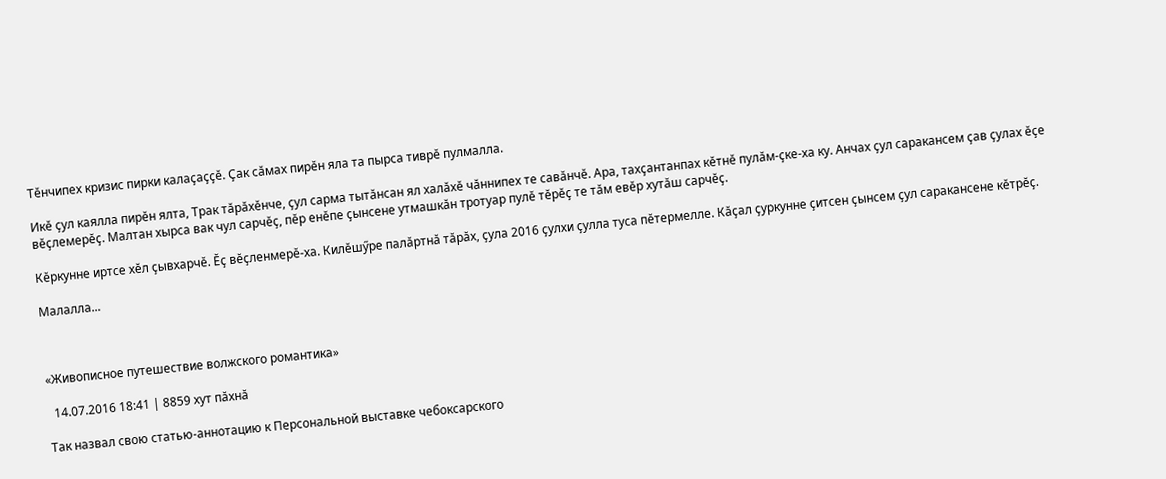Тӗнчипех кризис пирки калаҫаҫҫӗ. Ҫак сӑмах пирӗн яла та пырса тиврӗ пулмалла.

Икӗ ҫул каялла пирӗн ялта, Трак тӑрӑхӗнче, ҫул сарма тытӑнсан ял халӑхӗ чӑннипех те савӑнчӗ. Ара, тахҫантанпах кӗтнӗ пулӑм-ҫке-ха ку. Анчах ҫул саракансем ҫав ҫулах ӗҫе вӗҫлемерӗҫ. Малтан хырса вак чул сарчӗҫ, пӗр енӗпе ҫынсене утмашкӑн тротуар пулӗ тӗрӗҫ те тӑм евӗр хутӑш сарчӗҫ.

Кӗркунне иртсе хӗл ҫывхарчӗ. Ӗҫ вӗҫленмерӗ-ха. Килӗшӳре палӑртнӑ тӑрӑх, ҫула 2016 ҫулхи ҫулла туса пӗтермелле. Кӑҫал ҫуркунне ҫитсен ҫынсем ҫул саракансене кӗтрӗҫ.

Малалла...



«Живописное путешествие волжского романтика»

  14.07.2016 18:41 | 8859 хут пӑхнӑ

Так назвал свою статью-аннотацию к Персональной выставке чебоксарского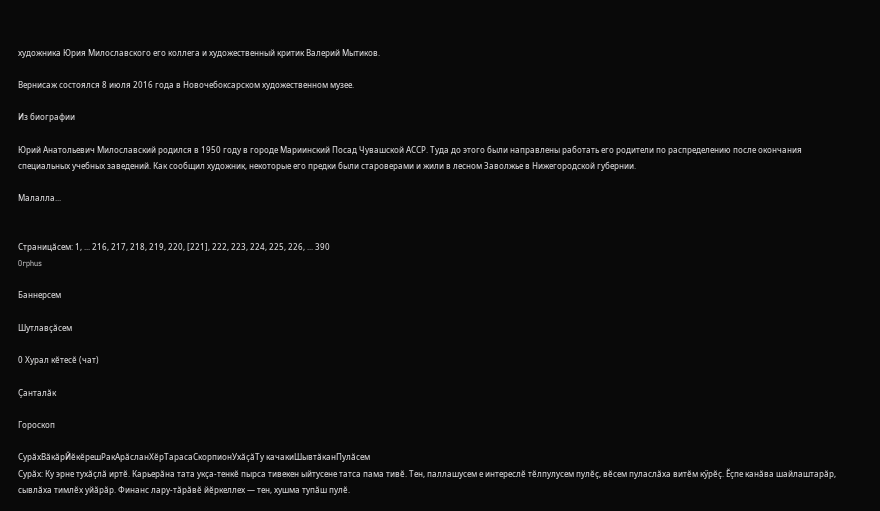художника Юрия Милославского его коллега и художественный критик Валерий Мытиков.

Вернисаж состоялся 8 июля 2016 года в Новочебоксарском художественном музее.

Из биографии

Юрий Анатольевич Милославский родился в 1950 году в городе Мариинский Посад Чувашской АССР. Туда до этого были направлены работать его родители по распределению после окончания специальных учебных заведений. Как сообщил художник, некоторые его предки были староверами и жили в лесном Заволжье в Нижегородской губернии.

Малалла...


Страницӑсем: 1, ... 216, 217, 218, 219, 220, [221], 222, 223, 224, 225, 226, ... 390
Orphus

Баннерсем

Шутлавҫӑсем

0 Хурал кӗтесӗ (чат)

Ҫанталӑк

Гороскоп

СурӑхВӑкӑрЙӗкӗрешРакАрӑсланХӗрТарасаСкорпионУхӑҫӑТу качакиШывтӑканПулӑсем
Сурӑх: Ку эрне тухӑҫлӑ иртӗ. Карьерӑна тата укҫа-тенкӗ пырса тивекен ыйтусене татса пама тивӗ. Тен, паллашусем е интереслӗ тӗлпулусем пулӗҫ, вӗсем пуласлӑха витӗм кӳрӗҫ. Ӗҫпе канӑва шайлаштарӑр, сывлӑха тимлӗх уйӑрӑр. Финанс лару-тӑрӑвӗ йӗркеллех — тен, хушма тупӑш пулӗ.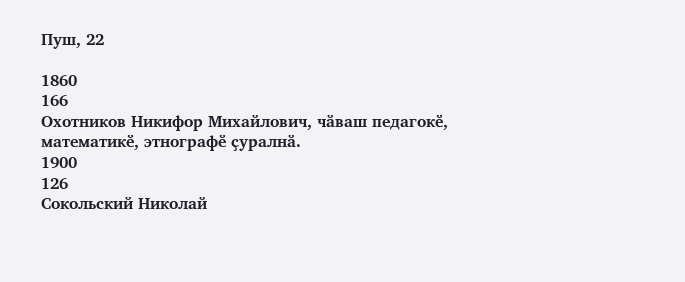Пуш, 22

1860
166
Охотников Никифор Михайлович, чӑваш педагокӗ, математикӗ, этнографӗ ҫуралнӑ.
1900
126
Сокольский Николай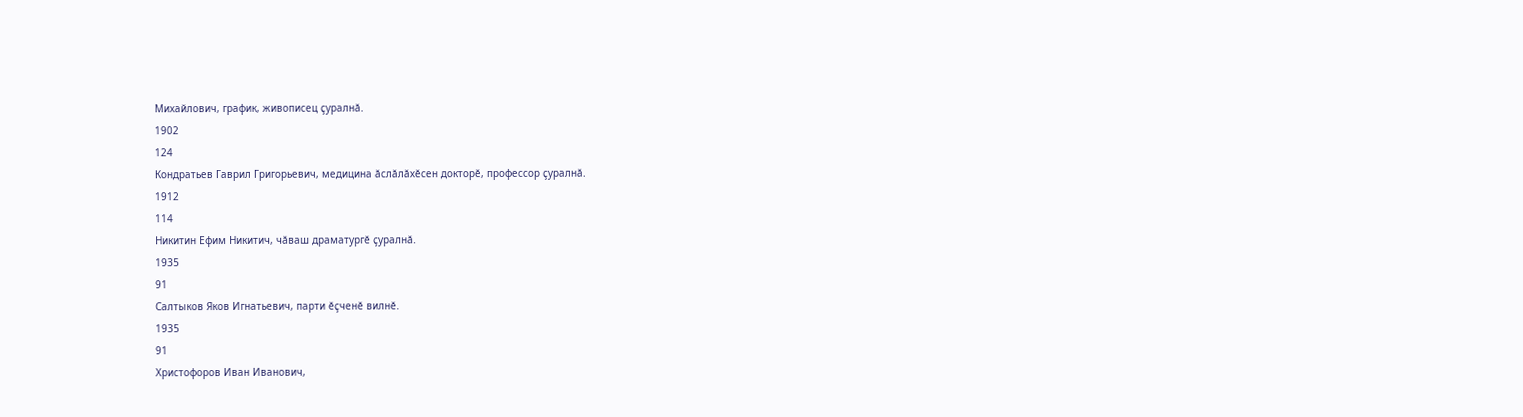Михайлович, график, живописец ҫуралнӑ.
1902
124
Кондратьев Гаврил Григорьевич, медицина ӑслӑлӑхӗсен докторӗ, профессор ҫуралнӑ.
1912
114
Никитин Ефим Никитич, чӑваш драматургӗ ҫуралнӑ.
1935
91
Салтыков Яков Игнатьевич, парти ӗҫченӗ вилнӗ.
1935
91
Христофоров Иван Иванович,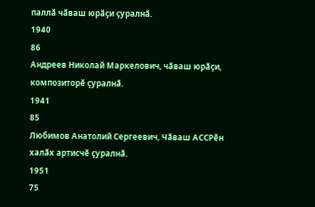паллӑ чӑваш юрӑҫи ҫуралнӑ.
1940
86
Андреев Николай Маркелович, чӑваш юрӑҫи, композиторӗ ҫуралнӑ.
1941
85
Любимов Анатолий Сергеевич, Чӑваш АССРӗн халӑх артисчӗ ҫуралнӑ.
1951
75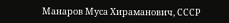Манаров Муса Хираманович, СССР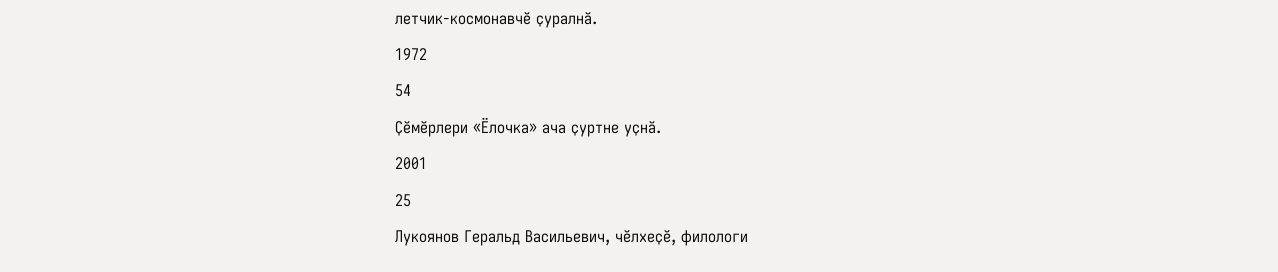летчик-космонавчӗ ҫуралнӑ.
1972
54
Ҫӗмӗрлери «Ёлочка» ача ҫуртне уҫнӑ.
2001
25
Лукоянов Геральд Васильевич, чӗлхеҫӗ, филологи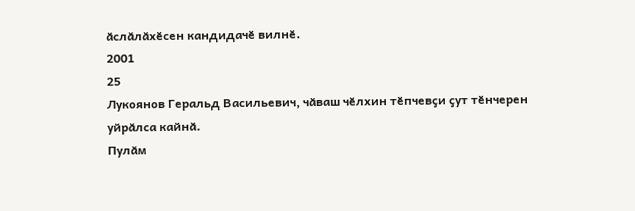ӑслӑлӑхӗсен кандидачӗ вилнӗ.
2001
25
Лукоянов Геральд Васильевич, чӑваш чӗлхин тӗпчевҫи ҫут тӗнчерен уйрӑлса кайнӑ.
Пулӑм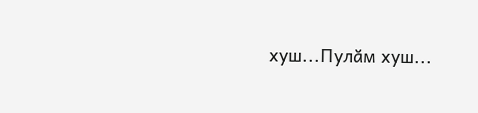хуш...Пулӑм хуш...